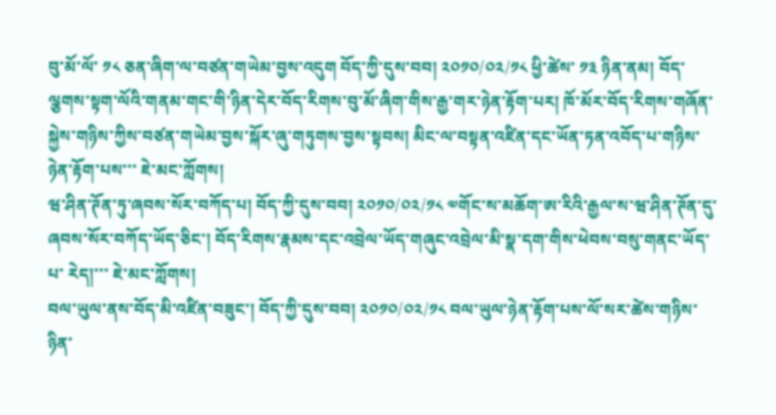བུ་མོ་ལོ་ ༡༨ ཅན་ཞིག་ལ་བཙན་གཡེམ་བྱས་འདུག བོད་ཀྱི་དུས་བབ། ༢༠༡༠/༠༢/༡༨ ཕྱི་ཚེས་ ༡༣ ཉིན་ནམ། བོད་ལྕགས་སྟག་ལོའི་གནམ་གང་གི་ཉིན་དེར་བོད་རིགས་བུ་མོ་ཞིག་གིས་རྒྱ་གར་ཉེན་རྟོག་པར། ཁོ་མོར་བོད་རིགས་གཞོན་སྐྱེས་གཉིས་ཀྱིས་བཙན་གཡེམ་བྱས་སྐོར་ཞུ་གཏུགས་བྱས་སྟབས། མིང་ལ་བསྟན་འཛིན་དང་ཡོན་ཏན་འབོད་པ་གཉིས་ཉེན་རྟོག་པས་་་ ཇེ་མང་ཀློགས།
ཝ་ཤིན་ཊོན་ཏུ་ཞབས་སོར་བཀོད་པ། བོད་ཀྱི་དུས་བབ། ༢༠༡༠/༠༢/༡༨ ༧གོང་ས་མཆོག་ཨ་རིའི་རྒྱལ་ས་ཝ་ཤིན་ཊོན་དུ་ཞབས་སོར་བཀོད་ཡོད་ཅིང་། བོད་རིགས་རྣམས་དང་འབྲེལ་ཡོད་གཞུང་འབྲེལ་མི་སྣ་དག་གིས་ཕེབས་བསུ་གནང་ཡོད་པ་ རེད།་་་ ཇེ་མང་ཀློགས།
བལ་ཡུལ་ནས་བོད་མི་འཛིན་བཟུང་། བོད་ཀྱི་དུས་བབ། ༢༠༡༠/༠༢/༡༨ བལ་ཡུལ་ཉེན་རྟོག་པས་ལོ་སར་ཚེས་གཉིས་ཉིན་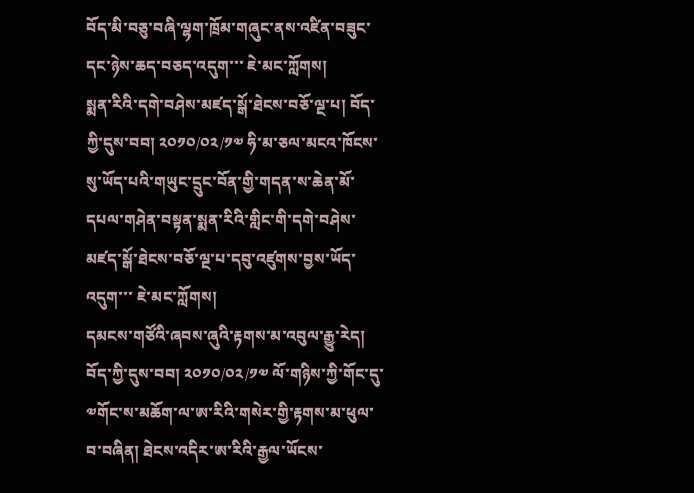བོད་མི་བཅུ་བཞི་ལྷག་ཁྲོམ་གཞུང་ནས་འཛིན་བཟུང་དང་ཉེས་ཆད་བཅད་འདུག་་་ ཇེ་མང་ཀློགས།
སྨན་རིའི་དགེ་བཤེས་མཛད་སྒོ་ཐེངས་བཅོ་ལྔ་པ། བོད་ཀྱི་དུས་བབ། ༢༠༡༠/༠༢/༡༧ ཧི་མ་ཅལ་མངའ་ཁོངས་སུ་ཡོད་པའི་གཡུང་དྲུང་བོན་གྱི་གདན་ས་ཆེན་མོ་དཔལ་གཤེན་བསྟན་སྨན་རིའི་གླིང་གི་དགེ་བཤེས་མཛད་སྒོ་ཐེངས་བཅོ་ལྔ་པ་དབུ་འཛུགས་བྱས་ཡོད་འདུག་་་ ཇེ་མང་ཀློགས།
དམངས་གཙོའི་ཞབས་ཞུའི་རྟགས་མ་འབུལ་རྒྱུ་རེད། བོད་ཀྱི་དུས་བབ། ༢༠༡༠/༠༢/༡༧ ལོ་གཉིས་ཀྱི་གོང་དུ་༧གོང་ས་མཆོག་ལ་ཨ་རིའི་གསེར་གྱི་རྟགས་མ་ཕུལ་བ་བཞིན། ཐེངས་འདིར་ཨ་རིའི་རྒྱལ་ཡོངས་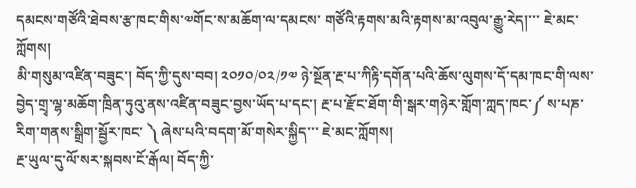དམངས་གཙོའི་ཐེབས་རྩ་ཁང་གིས་༧གོང་ས་མཆོག་ལ་དམངས་ གཙོའི་རྟགས་མའི་རྟགས་མ་འབུལ་རྒྱུ་རེད།་་་ ཇེ་མང་ཀློགས།
མི་གསུམ་འཛིན་བཟུང་། བོད་ཀྱི་དུས་བབ། ༢༠༡༠/༠༢/༡༧ ཉེ་སྔོན་རྔ་པ་ཀིརྟི་དགོན་པའི་ཆོས་ལུགས་དོ་དམ་ཁང་གི་ལས་བྱེད་གྲྭ་ལྷ་མཆོག་ཁྲིན་ཏུའུ་ནས་འཛིན་བཟུང་བྱས་ཡོད་པ་དང་། རྔ་པ་རྫོང་ཐོག་གི་སྒར་གཉེར་གློག་ཀླད་ཁང་༼ ས་པཎ་རིག་གནས་སྒྲིག་སྦྱོར་ཁང་ ༽ ཞེས་པའི་བདག་མོ་གསེར་སྐྱིད་་་ ཇེ་མང་ཀློགས།
རྔ་ཡུལ་དུ་ལོ་སར་སྐབས་ངོ་རྒོལ། བོད་ཀྱི་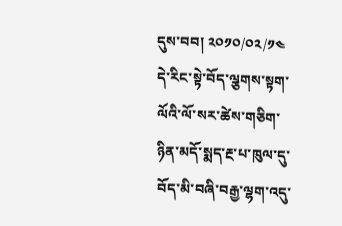དུས་བབ། ༢༠༡༠/༠༢/༡༤ དེ་རིང་སྟེ་བོད་ལྕགས་སྟག་ལོའི་ལོ་སར་ཚེས་གཅིག་ཉིན་མདོ་སྨད་རྔ་པ་ཁུལ་དུ་བོད་མི་བཞི་བརྒྱ་ལྷག་འདུ་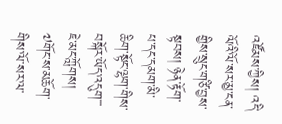འཛོམས་ཀྱིས། འདི་ལོའི་ལོ་སར་མྱ་ངན་གྱིས་སྲུང་གཙི་བྱས་སྟབས། ཉེན་རྟོག་པ་དང་དམག་མི་ཆིག་སྟོང་ལྷག་གིས་བསྐོར་ཡོད་འདུག་་་ ཇེ་མང་ཀློགས།
༧གོང་ས་མཆོག་གིས་ལོ་སར་ལ་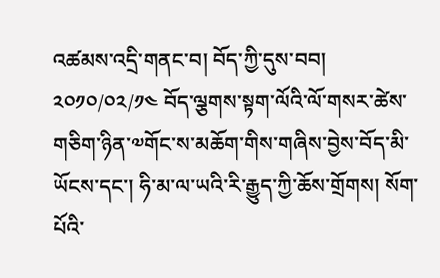འཚམས་འདྲི་གནང་བ། བོད་ཀྱི་དུས་བབ། ༢༠༡༠/༠༢/༡༤ བོད་ལྕགས་སྟག་ལོའི་ལོ་གསར་ཚེས་གཅིག་ཉིན་༧གོང་ས་མཆོག་གིས་གཞིས་བྱེས་བོད་མི་ཡོངས་དང་། ཧི་མ་ལ་ཡའི་རི་རྒྱུད་ཀྱི་ཆོས་གྲོགས། སོག་པོའི་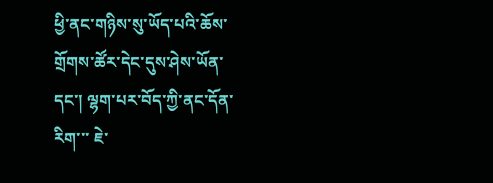ཕྱི་ནང་གཉིས་སུ་ཡོད་པའི་ཆོས་གྲོགས་ཚོར་དེང་དུས་ཤེས་ཡོན་དང་། ལྷག་པར་བོད་ཀྱི་ནང་དོན་རིག་་་ ཇེ་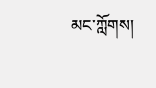མང་ཀློགས།